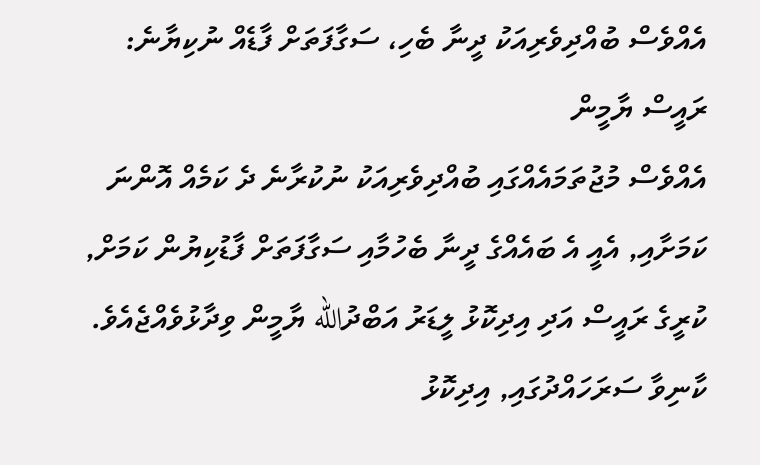އެއްވެސް ބުއްދިވެރިއަކު ދީނާ ބެހި، ސަގާފަތަށް ފާޑެއް ނުކިޔާނެ: ރައީސް ޔާމީން
އެއްވެސް މުޖުތަމައެއްގައި ބުއްދިވެރިއަކު ނުކުރާނެ ދެ ކަމެއް އޮންނަ ކަމަށާއި, އެއީ އެ ބައެއްގެ ދީނާ ބެހުމާއި ސަގާފަތަށް ފާޑުކިޔުން ކަމަށް, ކުރީގެ ރައީސް އަދި އިދިކޮޅު ލީޑަރު އަބްދުالله ޔާމީން ވިދާޅުވެއްޖެއެވެ.
ކާނިވާ ސަރަހައްދުގައި, އިދިކޮޅު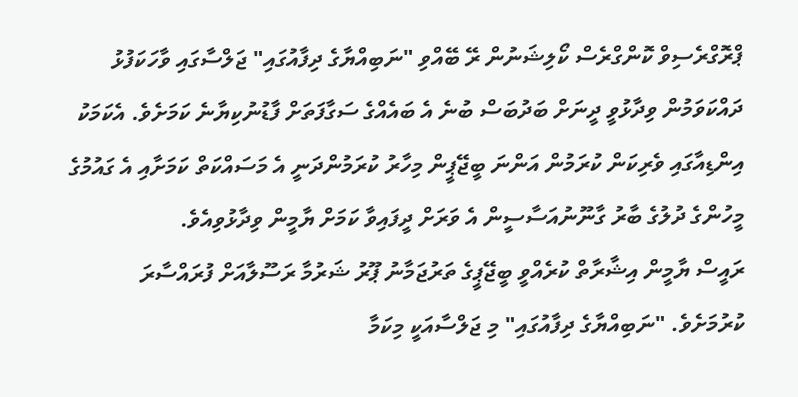ޕްރޮގްރެސިވް ކޮންގްރެސް ކޯލިޝަނުން ރޭ ބޭއްވި "ނަބިއްޔާގެ ދިފާއުގައި" ޖަލްސާގައި ވާހަކަފުޅު ދައްކަވަމުން ވިދާޅުވީ ދީނަށް ބަދުބަސް ބުނެ އެ ބައެއްގެ ސަގާފަތަށް ފާޑުނުކިޔާނެ ކަމަށެވެ. އެކަމަކު އިންޑިއާގައި ވެރިކަން ކުރަމުން އަންނަ ބީޖޭޕީން މިހާރު ކުރަމުންދަނީ އެ މަސައްކަތް ކަމަށާއި އެ ގައުމުގެ މީހުންގެ ދުލުގެ ބާރު ގާނޫނުއަސާސީން އެ ވަރަށް ދީފައިވާ ކަމަށް ޔާމީން ވިދާޅުވިއެވެ.
ރައީސް ޔާމީން އިޝާރާތް ކުރެއްވީ ބީޖޭޕީގެ ތަރުޖަމާނު ޕޫރު ޝަރުމާ ރަސޫލާއަށް ފުރައްސާރަ ކުރުމަށެވެ. "ނަބިއްޔާގެ ދިފާއުގައި" މި ޖަލްސާއަކީ މިކަމާ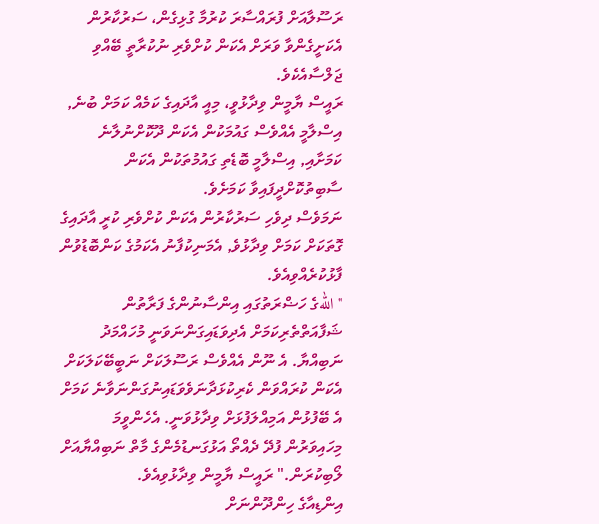ރަސޫލާއަށް ފުރައްސާރަ ކުރުމާ ގުޅިގެން، ސަރުކާރުން އެކަށީގެންވާ ވަރަށް އެކަން ކުށްވެރި ނުކުރާތީ ބޭއްވި ޖަލްސާއެކެވެ.
ރައީސް ޔާމީން ވިދާޅުވީ، މިއީ އާދައިގެ ކަމެއް ކަމަށް ބުނެ, އިސްލާމީ އެއްވެސް ގައުމަކުން އެކަން ދޫކޮށްނުލާނެ ކަމަށާއި, އިސްލާމީ ބޮޑެތި ގައުމުތަކުން އެކަން ސާބިތުކޮށްދީފައިވާ ކަމަށެވެ.
ނަމަވެސް ދިވެހި ސަރުކާރުން އެކަން ކުށްވެރި ކުރީ އާދައިގެ ގޮތަކަށް ކަމަށް ވިދާޅުވެ, އެމަނިކުފާނު އެކަމުގެ ކަންބޮޑުވުން ފާޅުކުރެއްވިއެވެ.
"اللهގެ ހަޟްރަތުގައި އިންސާނުންގެ ފަރާތުން ޝަފާއަތްތެރިކަމަށް އެދިވަޑައިގަންނަވަނީ މުހައްމަދު ނަބިއްޔާ. އެ ނޫން އެއްވެސް ރަސޫލަކަށް ނަބީބޭކަލަކަށް އެކަން ކުރައްވަން ކެރިކުޅަދާނަވެވަޑައިނުގަންނަވާނެ ކަމަށް އެ ބޭފުޅުން އަމިއްލަފުޅަށް ވިދާޅުވަނީ. އެހެންވީމަ މިހައިވަރުން ފުދޭ ދެއްތޯ އަޅުގަނޑުމެންގެ މާތް ނަބިއްޔާއަށް ލޯބިކުރަން." ރައީސް ޔާމީން ވިދާޅުވިއެވެ.
އިންޑިއާގެ ހިންދޫންނަށް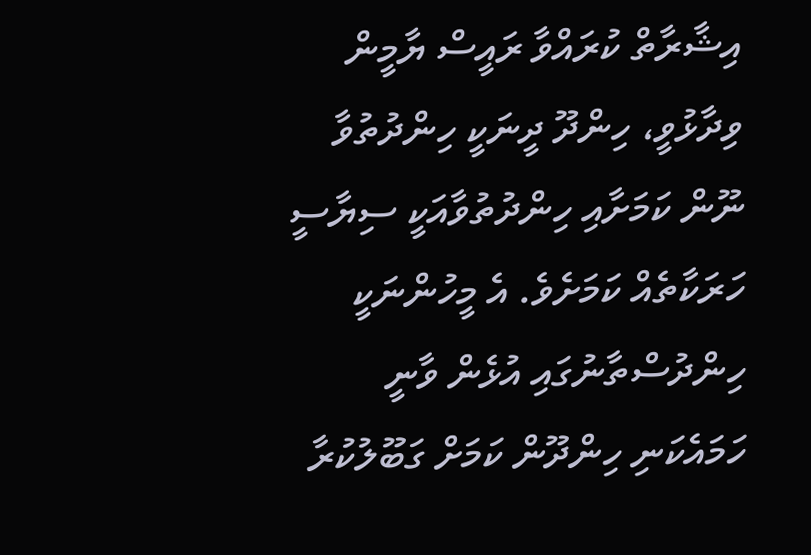އިޝާރާތް ކުރައްވާ ރައީސް ޔާމީން ވިދާޅުވީ، ހިންދޫ ދީނަކީ ހިންދުތުވާ ނޫން ކަމަށާއި ހިންދުތުވާއަކީ ސިޔާސީ ހަރަކާތެއް ކަމަށެވެ. އެ މީހުންނަކީ ހިންދުސްތާނުގައި އުޅެން ވާނީ ހަމައެކަނި ހިންދޫން ކަމަށް ގަބޫލުކުރާ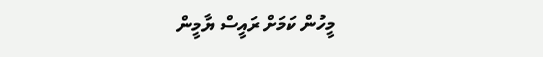މީހުން ކަމަށް ރައީސް ޔާމީން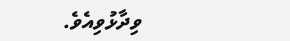ވިދާޅުވިއެވެ.